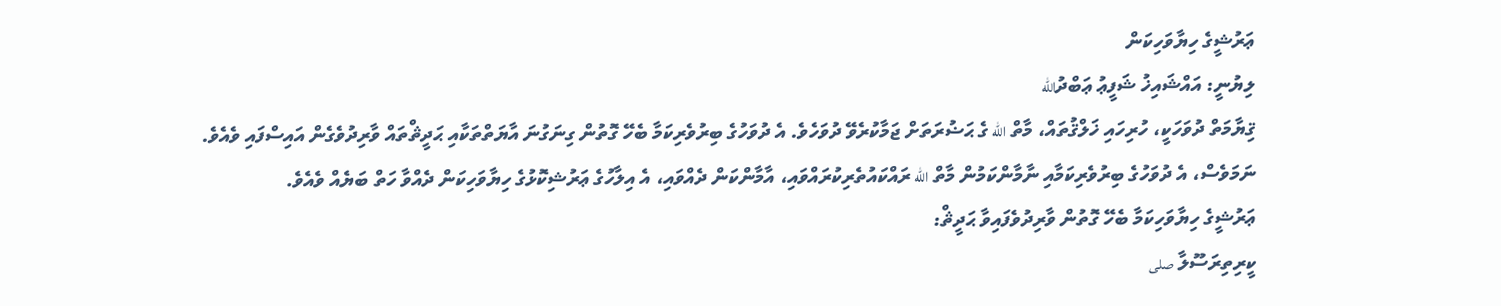ޢަރުޝީގެ ހިޔާވަހިކަން
ލިޔުނީ: އައްޝައިޚު ޝަފީޢު ޢަބްދުالله
ޤިޔާމަތް ދުވަހަކީ، ހުރިހައި ޚަލްޤުތައް، މާތް الله ގެ ޙަޟުރަތަށް ޖަމާކުރެވޭ ދުވަހެވެ. އެ ދުވަހުގެ ބިރުވެރިކަމާ ބެހޭ ގޮތުން ގިނަގުނަ އާޔަތްތަކާއި ޙަދީޘްތައް ވާރިދުވެގެން އައިސްފައި ވެއެވެ.
ނަމަވެސް، އެ ދުވަހުގެ ބިރުވެރިކަމާއި ނާމާންކަމުން މާތް الله ރައްކައުތެރިކުރައްވައި، އާމާންކަން ދެއްވައި، އެ އިލާހުގެ ޢަރުޝިކޮޅުގެ ހިޔާވަހިކަން ދެއްވާ ހަތް ބަޔެއް ވެއެވެ.
ޢަރުޝީގެ ހިޔާވަހިކަމާ ބެހޭ ގޮތުން ވާރިދުވެފައިވާ ޙަދީޘް:
ކީރިތިރަސޫލާ صلى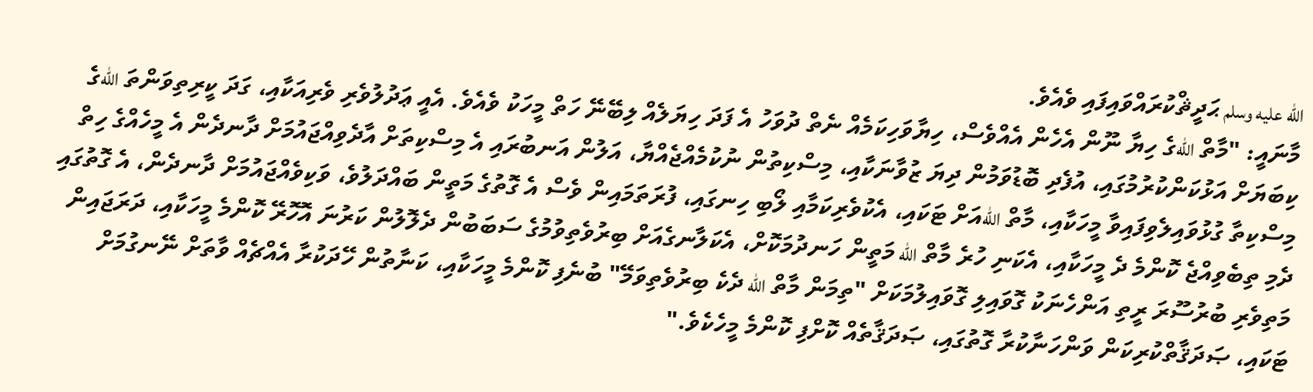الله عليه وسلم ޙަދީޘްކުރައްވައިފައި ވެއެވެ.
މާނައީ: "މާތް اللهގެ ހިޔާ ނޫން އެހެން އެއްވެސް، ހިޔާވަހިކަމެއް ނެތް ދުވަހު އެ ފަދަ ހިޔަލެއް ލިބޭނޭ ހަތް މީހަކު ވެއެވެ. އެއީ ޢަދުލުވެރި ވެރިއަކާއި، ގަދަ ކީރިތިވަންތަ اللهގެ ކިބަޔަށް އަޅުކަންކުރުމުގައި، އުފެދި ބޮޑުވަމުން ދިޔަ ޒުވާނަކާއި، މިސްކިތުން ނުކުމެއްޖެއްޔާ، އަލުން އަނބުރައި އެ މިސްކިތަށް އާދެވިއްޖައުމަށް ދާނދެން އެ މީހެއްގެ ހިތް މިސްކިތާ ގުޅުވައިލެވިފައިވާ މީހަކާއި، މާތް اللهއަށް ޓަކައި، އެކުވެރިކަމާއި ލޯބި ހިނގައި، ފުރަތަމައިން ވެސް އެ ގޮތުގެ މަތީން ބައްދަލުވެ، ވަކިވެއްޖައުމަށް ދާނދެން، އެ ގޮތުގައި ދެމި ތިބެވިއްޖެ ކޮންމެ ދެ މީހަކާއި، އެކަނި ހުރެ މާތް الله މަތީން ހަނދުމަކޮށް، އެކަލާނގެއަށް ބިރުވެތިވުމުގެ ސަބަބުން ދެލޮލުން ކަރުނަ އޮހޮރޭ ކޮންމެ މީހަކާއި، ދަރަޖައިން މަތިވެރި ބުރުސޫރަ ރީތި އަންހެނަކު ގޮވައިލި ގޮވައިލުމަކަށް "ތިމަން މާތް الله ދެކެ ބިރުވެތިވަމޭ" ބުނެފި ކޮންމެ މީހަކާއި، ކަނާތުން ހޭދަކުރާ އެއްޗެއް ވާތަށް ނޭނގުމަށް ޓަކައި، ޞަދަޤާތްކުރިކަން ވަންހަނާކުރާ ގޮތުގައި، ޞަދަޤާތެއް ކޮށްފި ކޮންމެ މީހެކެވެ."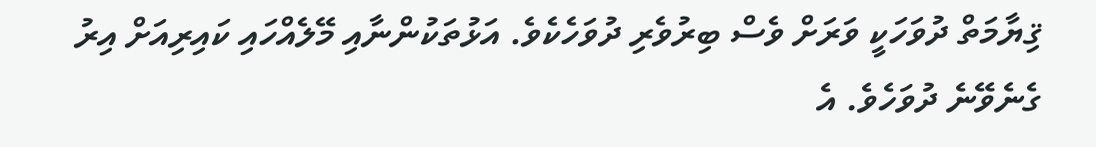ޤިޔާމަތް ދުވަހަކީ ވަރަށް ވެސް ބިރުވެރި ދުވަހެކެވެ. އަޅުތަކުންނާއި މޭލެއްހައި ކައިރިއަށް އިރު ގެނެވޭނެ ދުވަހެވެ. އެ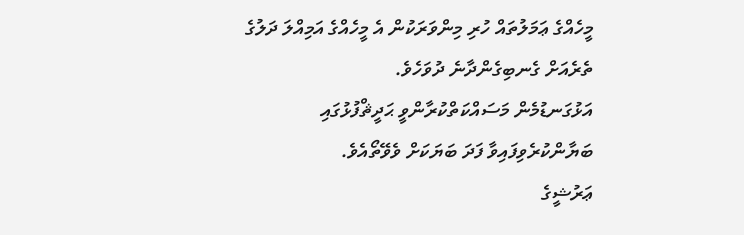މީހެއްގެ ޢަމަލުތައް ހުރި މިންވަރަކުން އެ މީހެއްގެ އަމިއްލަ ދަލުގެ ތެރެއަށް ގެނބިގެންދާނެ ދުވަހެވެ.
އަޅުގަނޑުމެން މަސައްކަތްކުރާންވީ ޙަދީޘްފުޅުގައި ބަޔާންކުރެވިފައިވާ ފަދަ ބަޔަކަށް ވެވޭތޯއެވެ.
ޢަރުޝީގެ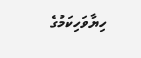ހިޔާވަހިކަމުގެ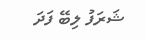ޝަރަފު ލިބޭ ފަދަ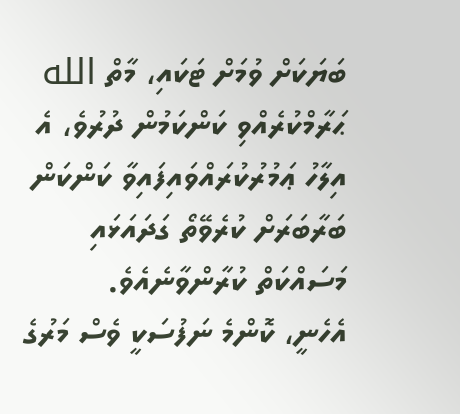ބަޔަކަށް ވުމަށް ޓަކައި، މާތް الله ޙަރާމްކުރެއްވި ކަންކަމުން ދުރުވެ، އެ އިލާހު ޢަމުރުކުރައްވައިފައިވާ ކަންކަން ބަރާބަރަށް ކުރެވޭތޯ ގަދައަޅައި މަސައްކަތް ކުރާންވާނެއެވެ.
އެހެނީ، ކޮންމެ ނަފުސަކީ ވެސް މަރުގެ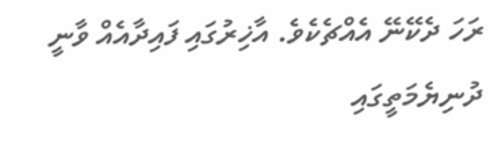ރަހަ ދެކޭނޭ އެއްޗެކެވެ. އާޚިރުގައި ފައިދާއެއް ވާނީ ދުނިޔެމަތީގައި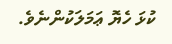ކުޅަ ހެޔޮ ޢަމަލަކުންނެވެ.